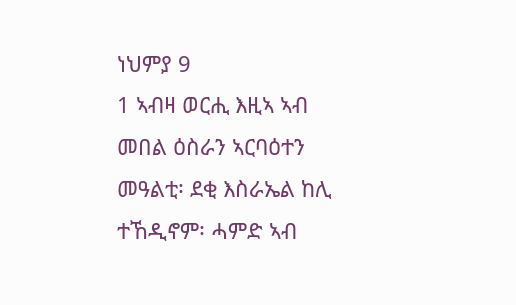ነህምያ 9
1 ኣብዛ ወርሒ እዚኣ ኣብ መበል ዕስራን ኣርባዕተን መዓልቲ፡ ደቂ እስራኤል ከሊ ተኸዲኖም፡ ሓምድ ኣብ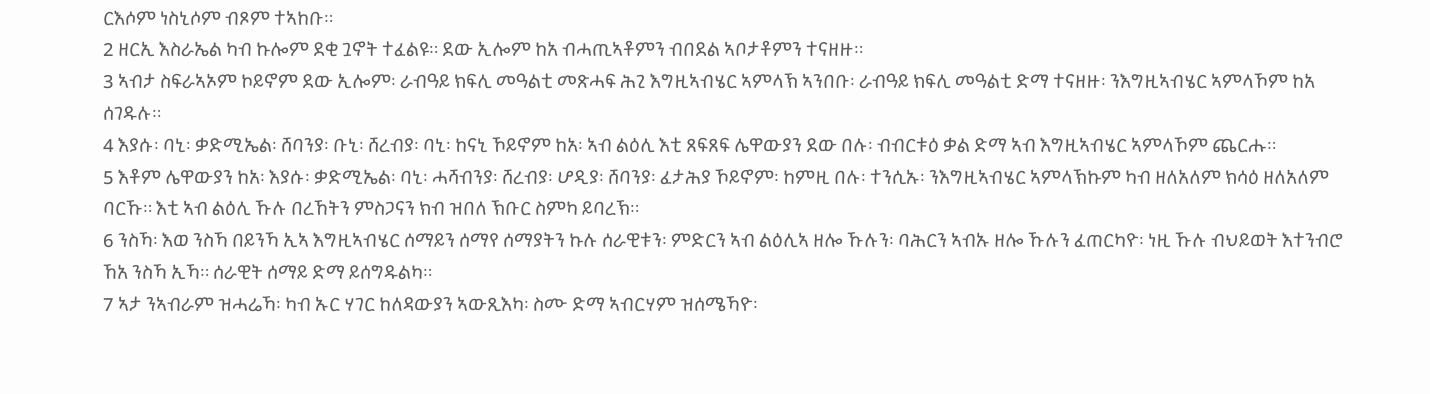ርእሶም ነስኒሶም ብጾም ተኣከቡ።
2 ዘርኢ እስራኤል ካብ ኩሎም ደቂ ጓኖት ተፈልዩ። ደው ኢሎም ከአ ብሓጢኣቶምን ብበደል ኣቦታቶምን ተናዘዙ።
3 ኣብታ ስፍራኣኦም ኮይኖም ደው ኢሎም፡ ራብዓይ ክፍሊ መዓልቲ መጽሓፍ ሕጊ እግዚኣብሄር ኣምላኽ ኣንበቡ፡ ራብዓይ ክፍሊ መዓልቲ ድማ ተናዘዙ፡ ንእግዚኣብሄር ኣምላኾም ከአ ሰገዱሉ።
4 እያሱ፡ ባኒ፡ ቃድሚኤል፡ ሸባንያ፡ ቡኒ፡ ሸረብያ፡ ባኒ፡ ከናኒ ኾይኖም ከአ፡ ኣብ ልዕሊ እቲ ጸፍጸፍ ሌዋውያን ደው በሉ፡ ብብርቱዕ ቃል ድማ ኣብ እግዚኣብሄር ኣምላኾም ጨርሑ።
5 እቶም ሌዋውያን ከአ፡ እያሱ፡ ቃድሚኤል፡ ባኒ፡ ሓሻብንያ፡ ሸረብያ፡ ሆዲያ፡ ሸባንያ፡ ፈታሕያ ኾይኖም፡ ከምዚ በሉ፡ ተንሲኡ፡ ንእግዚኣብሄር ኣምላኽኩም ካብ ዘለአለም ክሳዕ ዘለአለም ባርኹ። እቲ ኣብ ልዕሊ ኹሉ በረኸትን ምስጋናን ክብ ዝበለ ኽቡር ስምካ ይባረኽ።
6 ንስኻ፡ እወ ንስኻ በይንኻ ኢኣ እግዚኣብሄር ሰማይን ሰማየ ሰማያትን ኩሉ ሰራዊቱን፡ ምድርን ኣብ ልዕሊኣ ዘሎ ኹሉን፡ ባሕርን ኣብኡ ዘሎ ኹሉን ፈጠርካዮ፡ ነዚ ኹሉ ብህይወት እተንብሮ ኸአ ንስኻ ኢኻ። ሰራዊት ሰማይ ድማ ይሰግዱልካ።
7 ኣታ ንኣብራም ዝሓሬኻ፡ ካብ ኡር ሃገር ከለዳውያን ኣውጺእካ፡ ስሙ ድማ ኣብርሃም ዝሰሜኻዮ፡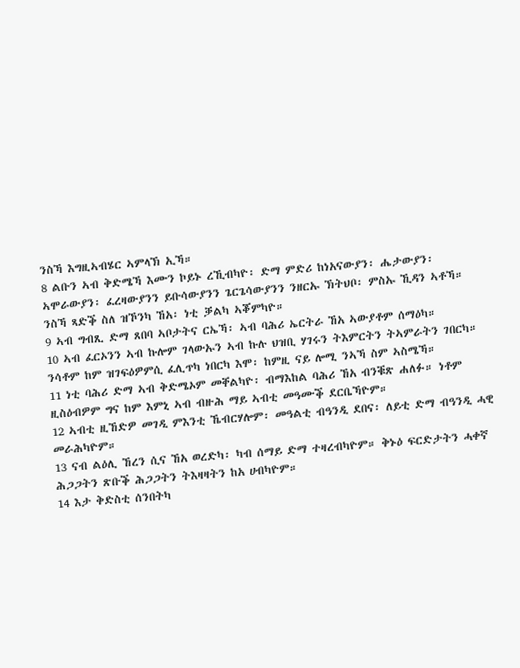ንስኻ እግዚኣብሄር ኣምላኽ ኢኻ።
8 ልቡን ኣብ ቅድሜኻ እሙን ኮይኑ ረኺብካዮ፡ ድማ ምድሪ ከነአናውያን፡ ሔታውያን፡ ኣሞራውያን፡ ፈረዛውያንን ይቡሳውያንን ጌርጌሳውያንን ንዘርኡ ኽትህቦ፡ ምስኡ ኺዳን ኣቶኻ። ንስኻ ጻድቕ ስለ ዝኾንካ ኸአ፡ ነቲ ቓልካ ኣቖምካዮ።
9 ኣብ ግብጺ ድማ ጸበባ ኣቦታትና ርኤኻ፡ ኣብ ባሕሪ ኤርትራ ኸአ ኣውያቶም ሰማዕካ።
10 ኣብ ፈርኦንን ኣብ ኩሎም ገላውኡን ኣብ ኩሉ ህዝቢ ሃገሩን ትእምርትን ትኣምራትን ገበርካ። ንሳቶም ከም ዝገፍዕዎምሲ ፈሊጥካ ነበርካ እሞ፡ ከምዚ ናይ ሎሚ ንኣኻ ስም ኣስሜኻ።
11 ነቲ ባሕሪ ድማ ኣብ ቅድሜኦም መቐልካዮ፡ ብማእከል ባሕሪ ኸአ ብንቑጽ ሐለፉ። ነቶም ዚስዕብዎም ግና ከም እምኒ ኣብ ብዙሕ ማይ ኣብቲ መዓሙቕ ደርቤኻዮም።
12 ኣብቲ ዚኸድዎ መገዲ ምእንቲ ኼብርሃሎም፡ መዓልቲ ብዓንዲ ደበና፡ ለይቲ ድማ ብዓንዲ ሓዊ መራሕካዮም።
13 ናብ ልዕሊ ኸረን ሲና ኸአ ወረድካ፡ ካብ ሰማይ ድማ ተዛረብካዮም። ቅኑዕ ፍርድታትን ሓቀኛ ሕጋጋትን ጽቡቕ ሕጋጋትን ትእዛዛትን ከአ ሀብካዮም።
14 እታ ቅድስቲ ሰንበትካ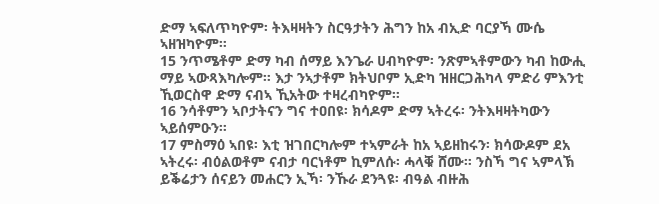ድማ ኣፍለጥካዮም፡ ትእዛዛትን ስርዓታትን ሕግን ከአ ብኢድ ባርያኻ ሙሴ ኣዘዝካዮም።
15 ንጥሜቶም ድማ ካብ ሰማይ እንጌራ ሀብካዮም፡ ንጽምኣቶምውን ካብ ከውሒ ማይ ኣውጻእካሎም። እታ ንኣታቶም ክትህቦም ኢድካ ዝዘርጋሕካላ ምድሪ ምእንቲ ኺወርስዋ ድማ ናብኣ ኺአትው ተዛረብካዮም።
16 ንሳቶምን ኣቦታትናን ግና ተዐበዩ፡ ክሳዶም ድማ ኣትረሩ፡ ንትእዛዛትካውን ኣይሰምዑን።
17 ምስማዕ ኣበዩ፡ እቲ ዝገበርካሎም ተኣምራት ከአ ኣይዘከሩን፡ ክሳውዶም ደአ ኣትረሩ፡ ብዕልወቶም ናብታ ባርነቶም ኪምለሱ፡ ሓላቑ ሸሙ። ንስኻ ግና ኣምላኽ ይቕሬታን ሰናይን መሐርን ኢኻ፡ ንኹራ ደንጓዩ፡ ብዓል ብዙሕ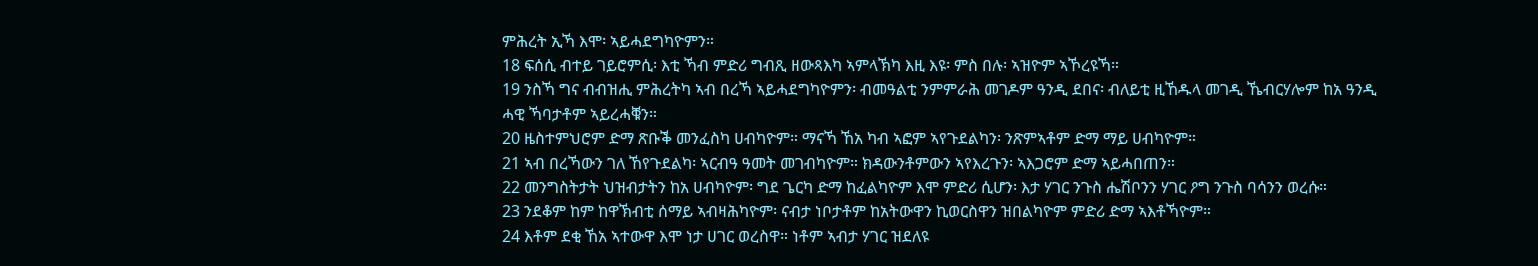ምሕረት ኢኻ እሞ፡ ኣይሓደግካዮምን።
18 ፍሰሲ ብተይ ገይሮምሲ፡ እቲ ኻብ ምድሪ ግብጺ ዘውጻእካ ኣምላኽካ እዚ እዩ፡ ምስ በሉ፡ ኣዝዮም ኣኾረዩኻ።
19 ንስኻ ግና ብብዝሒ ምሕረትካ ኣብ በረኻ ኣይሓደግካዮምን፡ ብመዓልቲ ንምምራሕ መገዶም ዓንዲ ደበና፡ ብለይቲ ዚኸዱላ መገዲ ኼብርሃሎም ከአ ዓንዲ ሓዊ ኻባታቶም ኣይረሓቑን።
20 ዜስተምህሮም ድማ ጽቡቕ መንፈስካ ሀብካዮም። ማናኻ ኸአ ካብ ኣፎም ኣየጉደልካን፡ ንጽምኣቶም ድማ ማይ ሀብካዮም።
21 ኣብ በረኻውን ገለ ኸየጉደልካ፡ ኣርብዓ ዓመት መገብካዮም። ክዳውንቶምውን ኣየእረጉን፡ ኣእጋሮም ድማ ኣይሓበጠን።
22 መንግስትታት ህዝብታትን ከአ ሀብካዮም፡ ግደ ጌርካ ድማ ከፈልካዮም እሞ ምድሪ ሲሆን፡ እታ ሃገር ንጉስ ሔሽቦንን ሃገር ዖግ ንጉስ ባሳንን ወረሱ።
23 ንደቆም ከም ከዋኽብቲ ሰማይ ኣብዛሕካዮም፡ ናብታ ነቦታቶም ከአትውዋን ኪወርስዋን ዝበልካዮም ምድሪ ድማ ኣእቶኻዮም።
24 እቶም ደቂ ኸአ ኣተውዋ እሞ ነታ ሀገር ወረስዋ። ነቶም ኣብታ ሃገር ዝደለዩ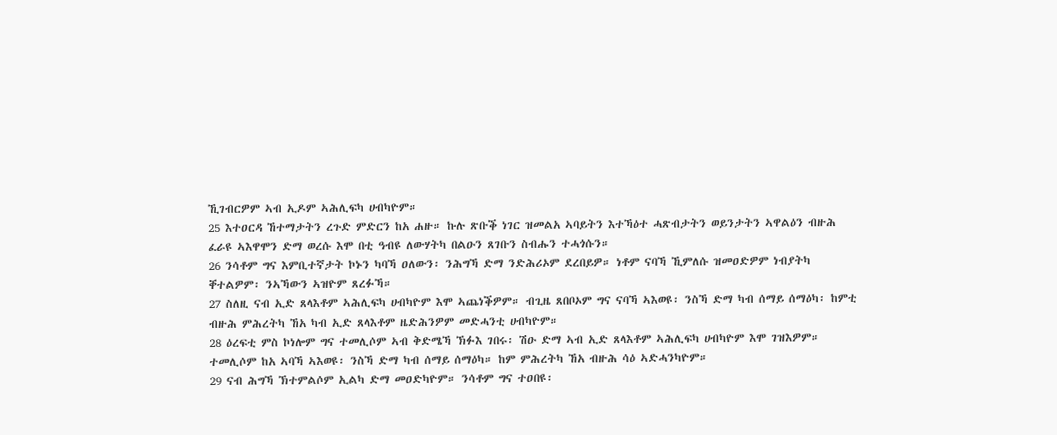ኺገብርዎም ኣብ ኢዶም ኣሕሊፍካ ሀብካዮም።
25 እተዐርዳ ኸተማታትን ረጉድ ምድርን ከአ ሐዙ። ኩሉ ጽቡቕ ነገር ዝመልአ ኣባይትን እተኻዕተ ሓጽብታትን ወይንታትን ኣዋልዕን ብዙሕ ፈራዩ ኣእዋሞን ድማ ወረሱ እሞ በቲ ዓብዩ ለውሃትካ በልዑን ጸገቡን ስብሑን ተሓጎሱን።
26 ንሳቶም ግና እምቢተኛታት ኮኑን ካባኻ ዐለውን፡ ንሕግኻ ድማ ንድሕሪኦም ደረበይዎ። ነቶም ናባኻ ኺምለሱ ዝመዐድዎም ነብያትካ ቐተልዎም፡ ንኣኻውን ኣዝዮም ጸረፉኻ።
27 ስለዚ ናብ ኢድ ጸላእቶም ኣሕሊፍካ ሀብካዮም እሞ ኣጨነቕዎም። ብጊዜ ጸበቦኦም ግና ናባኻ ኣእወዩ፡ ንስኻ ድማ ካብ ሰማይ ሰማዕካ፡ ከምቲ ብዙሕ ምሕረትካ ኸአ ካብ ኢድ ጸላእቶም ዜድሕንዎም መድሓንቲ ሀብካዮም።
28 ዕረፍቲ ምስ ኮነሎም ግና ተመሊሶም ኣብ ቅድሜኻ ኽፉእ ገበሩ፡ ሽዑ ድማ ኣብ ኢድ ጸላእቶም ኣሕሊፍካ ሀብካዮም እሞ ገዝእዎም። ተመሊሶም ከአ ኣባኻ ኣእወዩ፡ ንስኻ ድማ ካብ ሰማይ ሰማዕካ። ከም ምሕረትካ ኸአ ብዙሕ ሳዕ ኣድሓንካዮም።
29 ናብ ሕግኻ ኽተምልሶም ኢልካ ድማ መዐድካዮም። ንሳቶም ግና ተዐበዩ፡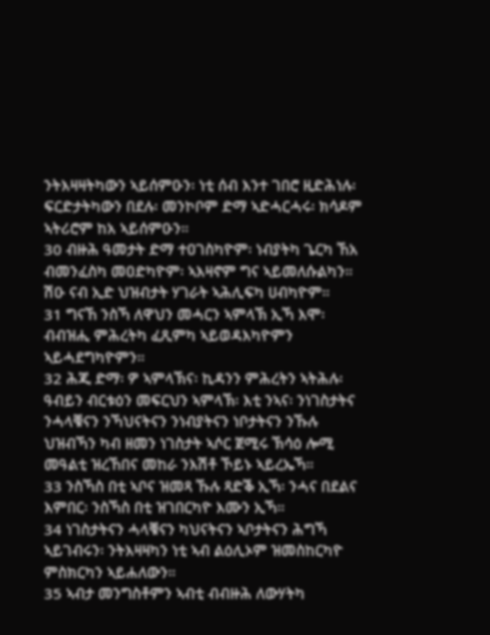ንትእዛዛትካውን ኣይሰምዑን፡ ነቲ ሰብ እንተ ገበሮ ዚድሕነሉ፡ ፍርድታትካውን በደሉ፡ መንኮቦም ድማ ኣድሓርሓሩ፡ ክሳዶም ኣትሪሮም ከአ ኣይሰምዑን።
30 ብዙሕ ዓመታት ድማ ተዐገስካዮም፡ ነብያትካ ጌርካ ኸአ ብመንፈስካ መዐድካዮም፡ ኣእዛኖም ግና ኣይመለሱልካን። ሽዑ ናብ ኢድ ህዝብታት ሃገራት ኣሕሊፍካ ሀብካዮም።
31 ግናኸ ንስኻ ለዋህን መሓርን ኣምላኽ ኢኻ እሞ፡ ብብዝሒ ምሕረትካ ፈጺምካ ኣይወዳእካዮምን ኣይሓደግካዮምን።
32 ሕጂ ድማ፡ ዎ ኣምላኽና፡ ኪዳንን ምሕረትን ኣትሕሉ፡ ዓብይን ብርቱዕን መፍርህን ኣምላኽ፡ እቲ ንኣና፡ ንነገስታትና ንሓላቑናን ንኻህናትናን ንነብያትናን ነቦታትናን ንኹሉ ህዝብኻን ካብ ዘመን ነገስታት ኣሶር ጀሚሩ ኽሳዕ ሎሚ መዓልቲ ዝረኸበና መከራ ንእሽቶ ኾይኑ ኣይረኤኻ።
33 ንስኻስ በቲ ኣቦና ዝመጻ ኹሉ ጻድቕ ኢኻ፡ ንሓና በደልና እምበር፡ ንስኻስ በቲ ዝገበርካዮ እሙን ኢኻ።
34 ነገስታትናን ሓላቑናን ካህናትናን ኣቦታትናን ሕግኻ ኣይገብሩን፡ ንትእዛዛካን ነቲ ኣብ ልዕሊኦም ዝመስከርካዮ ምስክርካን ኣይሐለውን።
35 ኣብታ መንግስቶምን ኣብቲ ብብዙሕ ለውሃትካ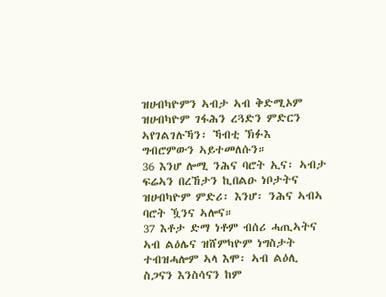ዝሀብካዮምን ኣብታ ኣብ ቅድሚኦም ዝሀብካዮም ገፋሕን ረጓድን ምድርን ኣየገልገሉኻን፡ ኻብቲ ኽፉእ ግብሮምውን ኣይተመለሱን።
36 እንሆ ሎሚ ንሕና ባሮት ኢና፡ ኣብታ ፍሬኣን በረኸታን ኪበልዑ ነቦታትና ዝሀብካዮም ምድሪ፡ እንሆ፡ ንሕና ኣብኣ ባሮት ዃንና ኣሎና።
37 እቶታ ድማ ነቶም ብሰሪ ሓጢኣትና ኣብ ልዕሌና ዝሸምካዮም ነግስታት ተብዝሓሎም ኣላ እሞ፡ ኣብ ልዕሊ ስጋናን እንስሳናን ከም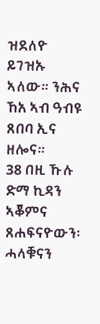ዝደለዮ ይገዝኡ ኣለው። ንሕና ኸአ ኣብ ዓብዩ ጸበባ ኢና ዘሎና።
38 በዚ ኹሉ ድማ ኪዳን ኣቖምና ጸሐፍናዮውን፡ ሓላቑናን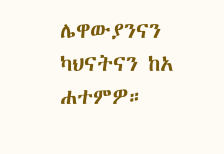ሌዋውያንናን ካህናትናን ከአ ሐተምዎ።